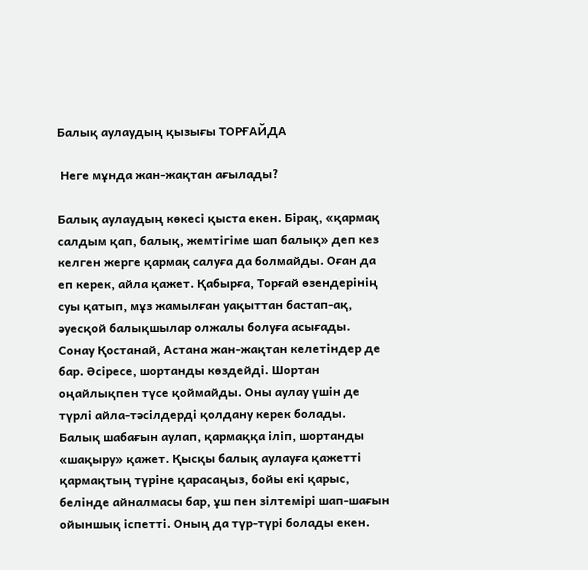Балық аулаудың қызығы ТОРҒАЙДА

 Неге мұнда жан-жақтан ағылады?

Балық аулаудың көкесі қыста екен. Бірақ, «қармақ салдым қап, балық, жемтігіме шап балық» деп кез келген жерге қармақ салуға да болмайды. Оған да еп керек, айла қажет. Қабырға, Торғай өзендерінің суы қатып, мұз жамылған уақыттан бастап-ақ, әуесқой балықшылар олжалы болуға асығады.
Сонау Қостанай, Астана жан-жақтан келетіндер де бар. Әсіресе, шортанды көздейді. Шортан оңайлықпен түсе қоймайды. Оны аулау үшін де түрлі айла-тәсілдерді қолдану керек болады. Балық шабағын аулап, қармаққа іліп, шортанды «шақыру» қажет. Қысқы балық аулауға қажетті қармақтың түріне қарасаңыз, бойы екі қарыс, белінде айналмасы бар, ұш пен зілтемірі шап-шағын ойыншық іспетті. Оның да түр-түрі болады екен.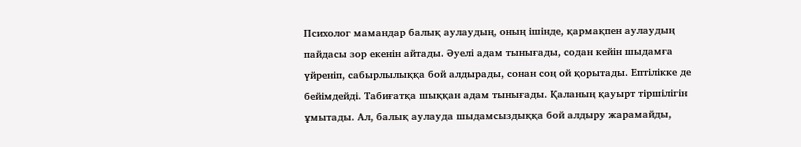Психолог мамандар балық аулаудың, оның ішінде, қармақпен аулаудың пайдасы зор екенін айтады. Әуелі адам тынығады, содан кейін шыдамға үйреніп, сабырлылыққа бой алдырады, сонан соң ой қорытады. Ептілікке де бейімдейді. Табиғатқа шыққан адам тынығады. Қаланың қауырт тіршілігін ұмытады. Ал, балық аулауда шыдамсыздыққа бой алдыру жарамайды,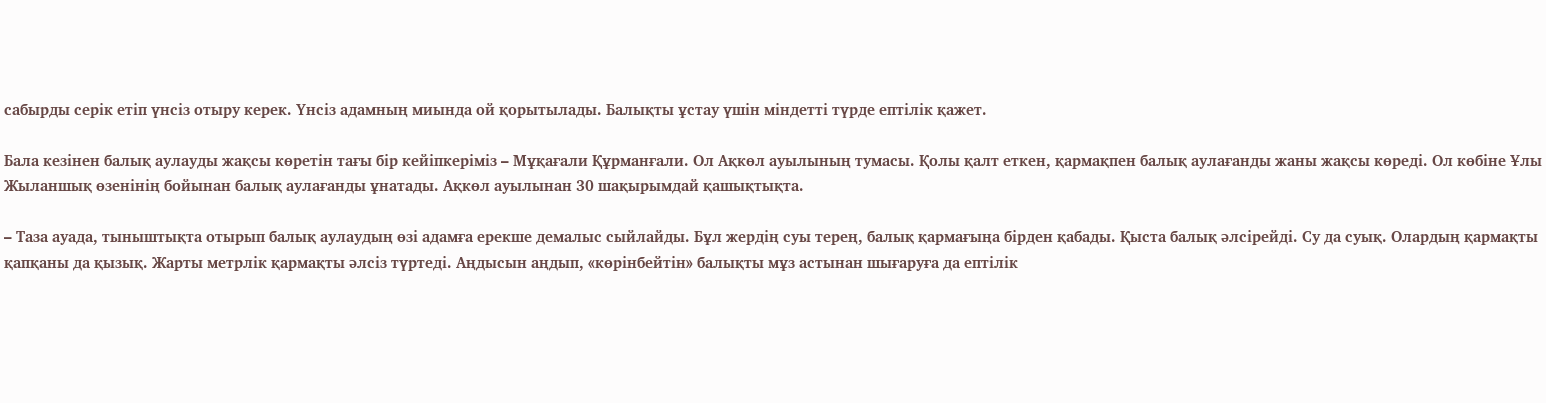сабырды серік етіп үнсіз отыру керек. Үнсіз адамның миында ой қорытылады. Балықты ұстау үшін міндетті түрде ептілік қажет.

Бала кезінен балық аулауды жақсы көретін тағы бір кейіпкеріміз – Мұқағали Құрманғали. Ол Ақкөл ауылының тумасы. Қолы қалт еткен, қармақпен балық аулағанды жаны жақсы көреді. Ол көбіне Ұлы Жыланшық өзенінің бойынан балық аулағанды ұнатады. Ақкөл ауылынан 30 шақырымдай қашықтықта.

– Таза ауада, тыныштықта отырып балық аулаудың өзі адамға ерекше демалыс сыйлайды. Бұл жердің суы терең, балық қармағыңа бірден қабады. Қыста балық әлсірейді. Су да суық. Олардың қармақты қапқаны да қызық. Жарты метрлік қармақты әлсіз түртеді. Аңдысын аңдып, «көрінбейтін» балықты мұз астынан шығаруға да ептілік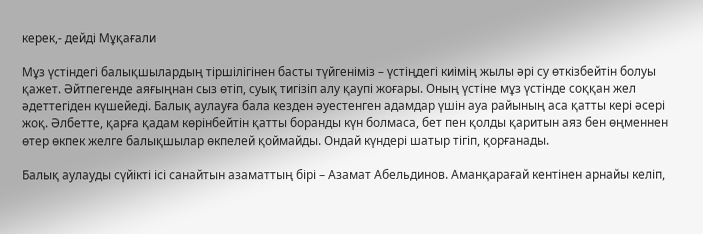керек,- дейді Мұқағали

Мұз үстіндегі балықшылардың тіршілігінен басты түйгеніміз – үстіңдегі киімің жылы әрі су өткізбейтін болуы қажет. Әйтпегенде аяғыңнан сыз өтіп, суық тигізіп алу қаупі жоғары. Оның үстіне мұз үстінде соққан жел әдеттегіден күшейеді. Балық аулауға бала кезден әуестенген адамдар үшін ауа райының аса қатты кері әсері жоқ. Әлбетте, қарға қадам көрінбейтін қатты боранды күн болмаса, бет пен қолды қаритын аяз бен өңменнен өтер өкпек желге балықшылар өкпелей қоймайды. Ондай күндері шатыр тігіп, қорғанады.

Балық аулауды сүйікті ісі санайтын азаматтың бірі – Азамат Абельдинов. Аманқарағай кентінен арнайы келіп,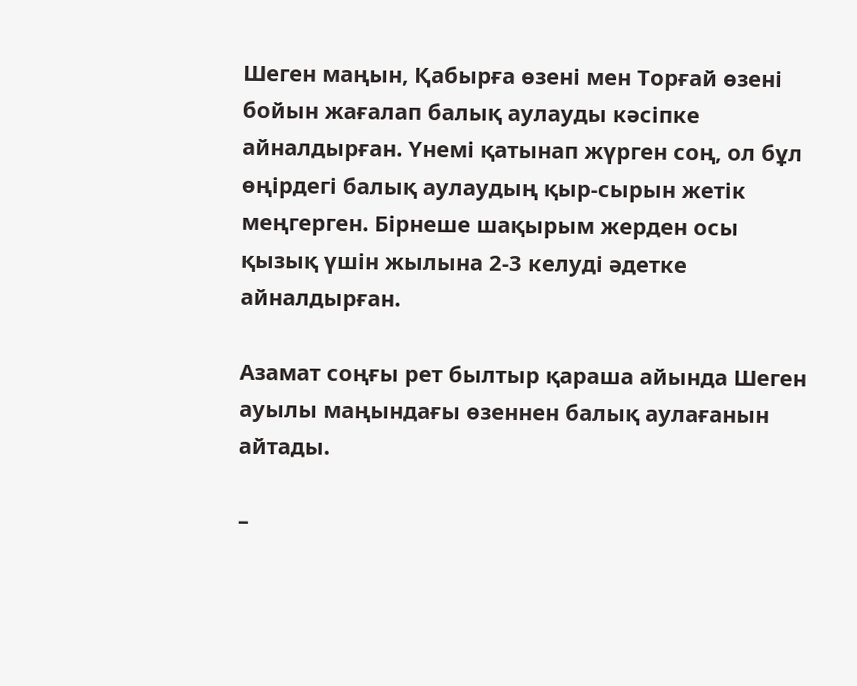Шеген маңын, Қабырға өзені мен Торғай өзені бойын жағалап балық аулауды кәсіпке айналдырған. Үнемі қатынап жүрген соң, ол бұл өңірдегі балық аулаудың қыр-сырын жетік меңгерген. Бірнеше шақырым жерден осы қызық үшін жылына 2-3 келуді әдетке айналдырған.

Азамат соңғы рет былтыр қараша айында Шеген ауылы маңындағы өзеннен балық аулағанын айтады.

–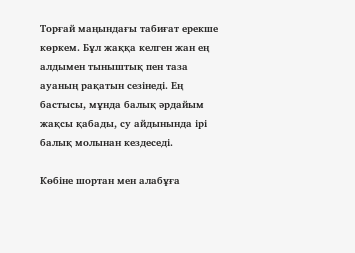Торғай маңындағы табиғат ерекше көркем. Бұл жаққа келген жан ең алдымен тыныштық пен таза ауаның рақатын сезінеді. Ең бастысы, мұнда балық әрдайым жақсы қабады, су айдынында ірі балық молынан кездеседі.

Көбіне шортан мен алабұға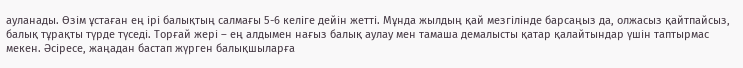ауланады. Өзім ұстаған ең ірі балықтың салмағы 5-6 келіге дейін жетті. Мұнда жылдың қай мезгілінде барсаңыз да, олжасыз қайтпайсыз, балық тұрақты түрде түседі. Торғай жері – ең алдымен нағыз балық аулау мен тамаша демалысты қатар қалайтындар үшін таптырмас мекен. Әсіресе, жаңадан бастап жүрген балықшыларға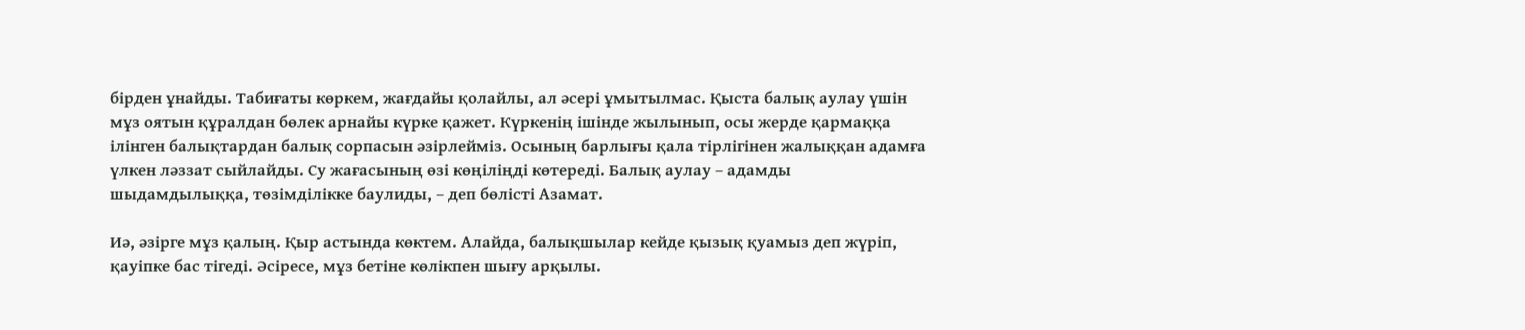бірден ұнайды. Табиғаты көркем, жағдайы қолайлы, ал әсері ұмытылмас. Қыста балық аулау үшін мұз оятын құралдан бөлек арнайы күрке қажет. Күркенің ішінде жылынып, осы жерде қармаққа ілінген балықтардан балық сорпасын әзірлейміз. Осының барлығы қала тірлігінен жалыққан адамға үлкен ләззат сыйлайды. Су жағасының өзі көңіліңді көтереді. Балық аулау – адамды шыдамдылыққа, төзімділікке баулиды, – деп бөлісті Азамат.

Иә, әзірге мұз қалың. Қыр астында көктем. Алайда, балықшылар кейде қызық қуамыз деп жүріп, қауіпке бас тігеді. Әсіресе, мұз бетіне көлікпен шығу арқылы.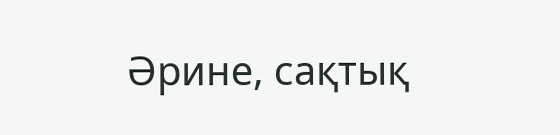Әрине, сақтық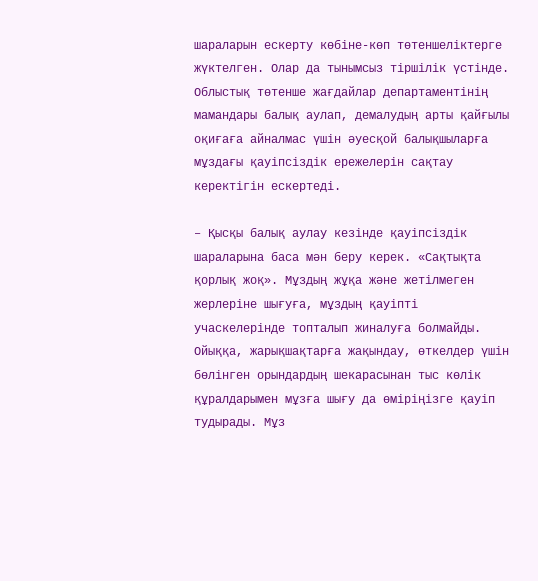шараларын ескерту көбіне-көп төтеншеліктерге жүктелген. Олар да тынымсыз тіршілік үстінде. Облыстық төтенше жағдайлар департаментінің мамандары балық аулап, демалудың арты қайғылы оқиғаға айналмас үшін әуесқой балықшыларға мұздағы қауіпсіздік ережелерін сақтау керектігін ескертеді.

– Қысқы балық аулау кезінде қауіпсіздік шараларына баса мән беру керек. «Сақтықта қорлық жоқ». Мұздың жұқа және жетілмеген жерлеріне шығуға, мұздың қауіпті учаскелерінде топталып жиналуға болмайды. Ойыққа, жарықшақтарға жақындау, өткелдер үшін бөлінген орындардың шекарасынан тыс көлік құралдарымен мұзға шығу да өміріңізге қауіп тудырады. Мұз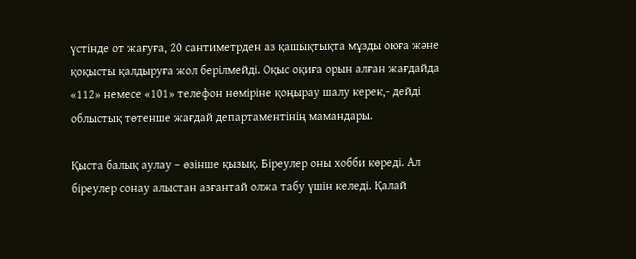үстінде от жағуға, 20 сантиметрден аз қашықтықта мұзды оюға және қоқысты қалдыруға жол берілмейді. Оқыс оқиға орын алған жағдайда «112» немесе «101» телефон нөміріне қоңырау шалу керек,- дейді облыстық төтенше жағдай департаментінің мамандары.

Қыста балық аулау – өзінше қызық. Біреулер оны хобби көреді. Ал біреулер сонау алыстан азғантай олжа табу үшін келеді. Қалай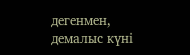дегенмен, демалыс күні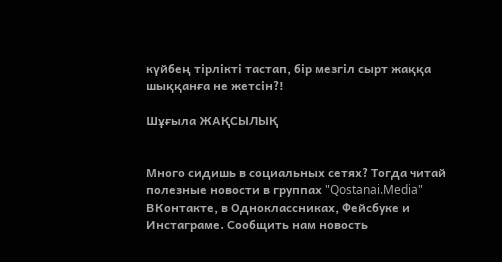күйбең тірлікті тастап, бір мезгіл сырт жаққа шыққанға не жетсін?!

Шұғыла ЖАҚСЫЛЫҚ


Много сидишь в социальных сетях? Тогда читай полезные новости в группах "Qostanai.Media" ВКонтакте, в Одноклассниках, Фейсбуке и Инстаграме. Сообщить нам новость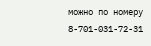можно по номеру 8-701-031-72-31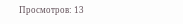Просмотров: 13